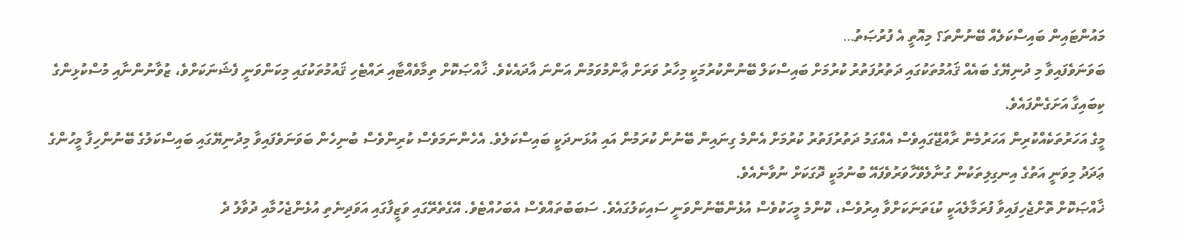މައުންޓައިން ބައިސްކަލެއް ބޭނުންތަ؟ މިއޮތީ އެ ފުރުޞަތު…
ބަވަނަވެފައިވާ މި ދުނިޔޭގެ ބައެއް ޤައުމުތަކުގައި ދަތުރުފަތުރު ކުރުމަށް ބައިސްކަލް ބޭނުންކުރުމަކީ މިހާރު ވަރަށް ޢާންމުވަމުން އަންނަ އާދައެކެވެ. ޚާއްޞަކޮށް ތިމާވެއްޓާއި ރައްޓެހި ޤައުމުތަކުގައި މިކަންވަނީ ފެޝަނަކަށްވެ، ޒުވާނުންނާއި މުސްކުޅިންގެ ކިބައިގާ އަށަގެންފައެވެ.
މީގެ އަހަރުތަކެއްކުރިން އަހަރުމެން ރާއްޖޭގައިވެސް އެއްގަމު ދަތުރުފަތުރު ކުރުމަށް އެންމެ ގިނައިން ބޭނުން ކުރަމުން އައި އުޅަނދަކީ ބައިސްކަލެވެ. އެހެންނަމަވެސް ކުރިންވެސް ބުނިހެން ބަވަނަވެފައިވާ މިދުނިޔޭގައި ބައިސްކަލުގެ ބޭނުންހިފާ މީހުންގެ ޢަދަދު މިވަނީ އަތުގެ އިނގިލިތަކުން ގުނާލެވޭހާވަރުވެފައޭ ބުނުމަކީ ދޮގަކަށް ނުވާނެއެވެ.
ޚާއްޞަކޮށް ތޮށްޖެހިފައިވާ ފުރަމާލެއަކީ ކުޑަތަނަކަށްވާ އިރުވެސް، ކޮންމެ މީހަކުވެސް އުޅެންބޭނުންވަނީ ސައިކަލުގައެވެ. ސަބަބުތައްވެސް އެބަހުއްޓެވެ. އޭގެތެރޭގައި ވަޒީފާގައި އަވަދިނެތި އުޅެންޖެހުމާއި ދުވާލު ދެ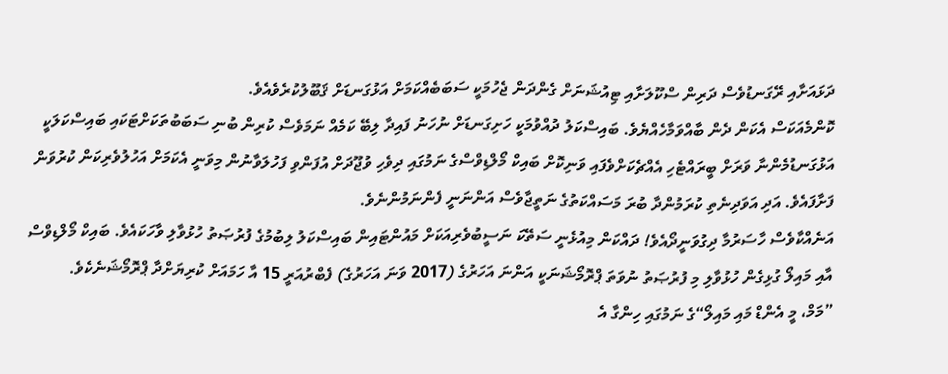ދަޅައަށާއި ރޭގަނޑުވެސް ދަރިން ސްކޫލަށާއި ޓިއުޝަނަށް ގެންދަން ޖެހުމަކީ ސަބަބެއްކަމަށް އަޅުގަނޑަށް ޤަބޫލުކުރެވެއެވެ.
ކޮންމެއަކަސް އެކަން ދެން ބާއްވަމާހެއްޔެވެ. ބައިސްކަލު ދުއްވުމަކީ ހަށިގަނޑަށް ނުހަނު ފައިދާ ލިބޭ ކަމެއް ނަމަވެސް ކުރިން ބުނި ސަބަބުތަކަށްޓަކައި ބައިސްކަލަކީ އަޅުގަނޑުމެންނާ ވަރަށް ބީރައްޓެހި އެއްޗެކަށްވެފައި ވަނިކޮށް ބައިކް މޯލްޑިވްސްގެ ނަމުގައި ދިވެހި ވުޖޫދަށް އުފަންވި ފަހުލަވާނުން މިވަނީ އެކަމަށް އަހުލުވެރިކަން ކުރުވަން ފަށާފައެވެ. އަދި އަވަދިނެތި ކުރަމުންދާ ބުރަ މަސައްކަތުގެ ނަތީޖާވެސް އަންނަނީ ފެންނަމުންނެވެ.
އަނެއްކާވެސް ހާސަރުމާ ދިގުވަނީދޯއެވެ! ދައްކަން މިއުޅެނީ ސަތޭކަ ނަސީބުވެރިއަކަށް މައުންޓައިން ބައިސްކަލު ލިބުމުގެ ފުރުޞަތު ހުޅުވާލި ވާހަކައެވެ. ބައިކް މޯލްޑިވްސް އާއި މައިލޯ ގުޅިގެން ހުޅުވާލި މި ފުރުޞަތު ނުވަތަ ޕްރޮމޯޝަނަކީ އަންނަ އަހަރުގެ (2017 ވަނަ އަހަރުގެ) ފެބްރުއަރީ 15 އާ ހަމައަށް ކުރިޔަށްދާ ޕްރޮމޯޝަނެކެވެ.
”މަމް، މީ އެންޑް މައި މައިލޯ“ގެ ނަމުގައި ހިންގާ އެ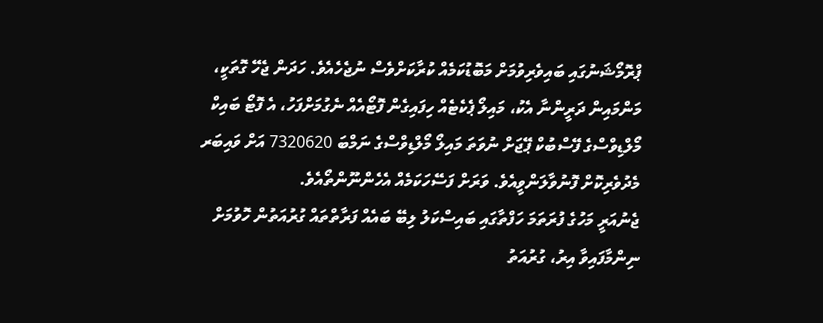ޕްރޮމޯޝަނުގައި ބައިވެރިވުމަށް މަބޮޑުކަމެއް ކުރާކަށްވެސް ނުޖެހެއެވެ. ހަދަން ޖެހޭ ގޮތަކީ، މަންމައިން ދަރީންނާ އެކު، މައިލޯ ޕެކެޓެއް ހިފައިގެން ފޮޓޯއެއް ނެގުމަށްފަހު، އެ ފޮޓޯ ބައިކް މޯލްޑިވްސްގެ ފޭސްބުކް ޕޭޖަށް ނުވަތަ މައިލޯ މޯލްޑިވްސްގެ ނަމްބަ 7320620 އަށް ވައިބަރ މެދުވެރިކޮށް ފޮނުވާލަންވީއެވެ. ވަރަށް ފަސޭހަކަމެއް އެހެންނޫންތޯއެވެ.
ޖެނުއަރީ މަހުގެ ފުރަތަމަ ހަފްތާގައި ބައިސްކަލު ލިބޭ ބައެއް ފަރާތްތައް ގުރުއަތުން ހޮވުމަށް ނިންމާފައިވާ އިރު، ގުރުއަތު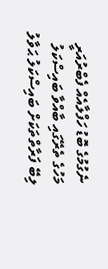ނެގުމުގެ ބޮޑު ހަފްލާއެއް ފެބްރުއަރީ މަހުގެ ތެރޭގައި ބާއްވާ ބައިސްކަލު ލިބޭ ފަރާތްތަކަށް ބައިސްކަލު ޙަވާލު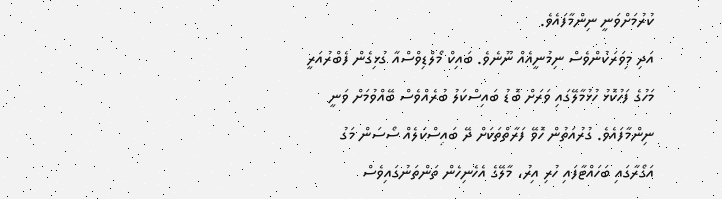ކުރުމަށްވަނީ ނިންމާފައެވެ.
އަދި މިވަރަކުންވެސް ނިމުނީއެއް ނޫނެވެ. ބައިކް މޯލްޑިވްސްއާ ގުޅިގެން ފެބްރުއަރީ މަހުގެ ފަހުކޮޅު ހުޅުމާލޭގައި ވަރަށް ބޮޑު ބައިސްކަލު ބުރެއްވެސް ބޭއްވުމަށް ވަނީ ނިންމާފައެވެ. ގުރުއަތުން ހޮވޭ ފަރާތްތަކަށް ދޭ ބައިސްކަލެއް ސޯސަން މަގު އަގޯރާގައި ބަހައްޓާފައި ހުރި އިރު، މާލޭގެ އެހެނިހެން ތަންތަނުގައިވެސް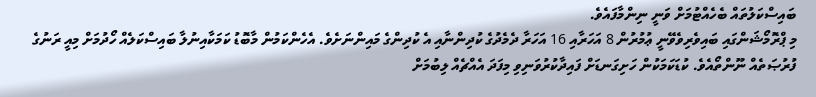ބައިސްކަލުތައް ބެހެއްޓުމަށް ވަނީ ނިންމާފައެވެ.
މި ޕްރޮމޯޝަންގައި ބައިވެރިވެވޭނީ ޢުމުރުން 8 އަހަރާއި 16 އަހަރާ ދެމެދުގެ ކުދިންނާއި އެ ކުދިންގެ މައިންނަށެވެ. އެހެންކަމުން މާބޮޑު ކަމަކާއިނުލާ ބައިސްކަލެއް ހޯދުމަށް މިއީ ރަނުގެ ފުރުޞަތެއް ނޫންތޯއެވެ. ކުޑަކަމަކުން ހަށިގަނޑަށް ފައިދާކުރުވަނިވި މިފަދަ އެއްޗެއް ލިބުމަށް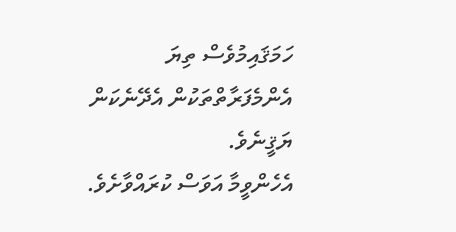ހަމަޤައިމުވެސް ތިޔަ އެންމެފަރާތްތަކުން އެދޭނެކަން ޔަޤީނެވެ.
އެހެންވީމާ އަވަސް ކުރައްވާށެވެ.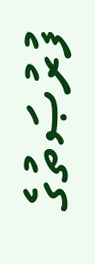ފުރުޞަތުގެ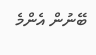ބޭނުން އެންމެ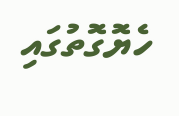ހެޔޮގޮތުގައި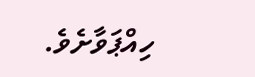ހިއްޕަވާށެވެ.